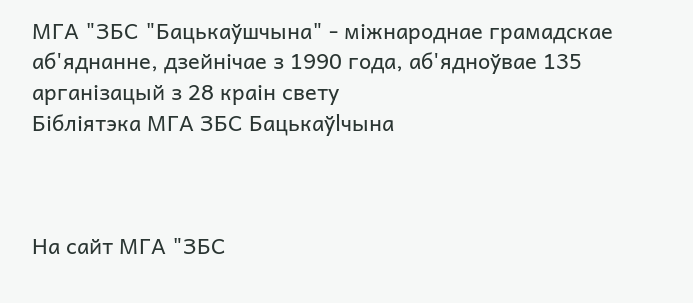МГА "ЗБС "Бацькаўшчына" - міжнароднае грамадскае аб'яднанне, дзейнічае з 1990 года, аб'ядноўвае 135 арганізацый з 28 краін свету
Бібліятэка МГА ЗБС Бацькаўlчына



На сайт МГА "ЗБС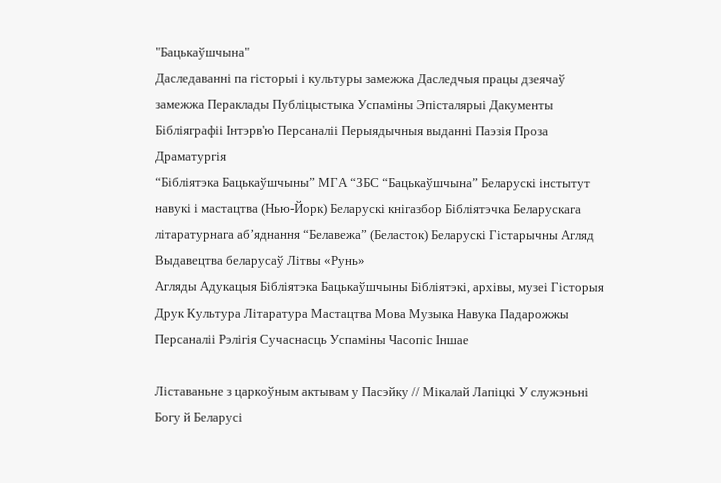"Бацькаўшчына"
Даследаванні па гісторыі і культуры замежжа Даследчыя працы дзеячаў замежжа Пераклады Публіцыстыка Успаміны Эпісталярыі Дакументы Бібліяграфіі Інтэрв'ю Персаналіі Перыядычныя выданні Паэзія Проза Драматургія
“Бібліятэка Бацькаўшчыны” МГА “ЗБС “Бацькаўшчына” Беларускі інстытут навукі і мастацтва (Нью-Йорк) Беларускі кнігазбор Бібліятэчка Беларускага літаратурнага аб’яднання “Белавежа” (Беласток) Беларускі Гістарычны Агляд Выдавецтва беларусаў Літвы «Рунь»
Агляды Адукацыя Бібліятэка Бацькаўшчыны Бібліятэкі, архівы, музеі Гісторыя Друк Культура Літаратура Мастацтва Мова Музыка Навука Падарожжы Персаналіі Рэлігія Сучаснасць Успаміны Часопіс Іншае

Ліставаньне з царкоўным актывам у Пасэйку // Мікалай Лапіцкі У служэньні Богу й Беларусі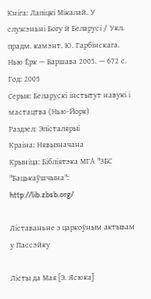Кнiга: Лапіцкі Мікалай. У служэньні Богу й Беларусі / Укл. прадм. камэнт. Ю. Гарбінскага. Нью Ёрк — Варшава 2005. — 672 с.
Год: 2005
Cерыя: Беларускі інстытут навукі і мастацтва (Нью-Йорк)
Раздзел: Эпісталярыі
Краiна: Нявызначана
Крыніца: Бібліятэка МГА "ЗБС "Бацькаўшчына": http://lib.zbsb.org/

Ліставаньне з царкоўным актывам у Пассэйку

Лісты да Мая [Э. Ясюка]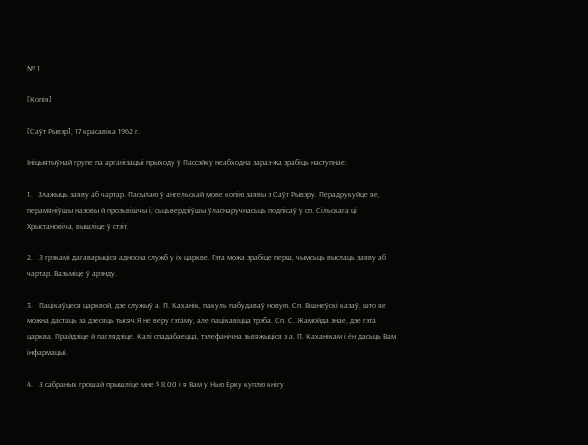№ 1

[Копія]

[Саўт Рывэр], 17 красавіка 1962 г.

Ініцыятыўнай групе па арганізацыі прыходу ў Пассэйку неабходна зараз-жа зрабіць наступнае:

1.   Злажыць заяву аб чартар. Пасылаю ў ангельскай мове копію заявы з Саўт Рывэру. Перадрукуйце яе, перамяніўшы назовы й прозьвішчы і, сьцьвердзіўшы ўласнаручнасьць подпісаў у сп. Сільскага ці Хрыстановіча, вышліце ў стэіт.

2.   З грэкамі дагаварыціся адносна служб у іх царкве. Гэта можа зрабіце перш, чымсьць выслаць заяву аб чартар. Вазьміце ў арэнду.

3.   Пацікаўцеся царквой, дзе служыў а. П. Каханік, пакуль пабудаваў новую. Сп. Вішнеўскі казаў, што яе можна дастаць за дзесяць тысяч.Я не веру гэтаму, але пацікавіцца трэба. Сп. С. Жамойда знае, дзе гэта царква. Прайдзіце й паглядзіце. Калі спадабаецца, тэлефанічна зьвяжыціся з а. П. Каханікам і ён дасьць Вам інфармацыі.

4.   З сабраных грошай прышліце мне $ 8.00 і я Вам у Нью Ёрку куплю кнігу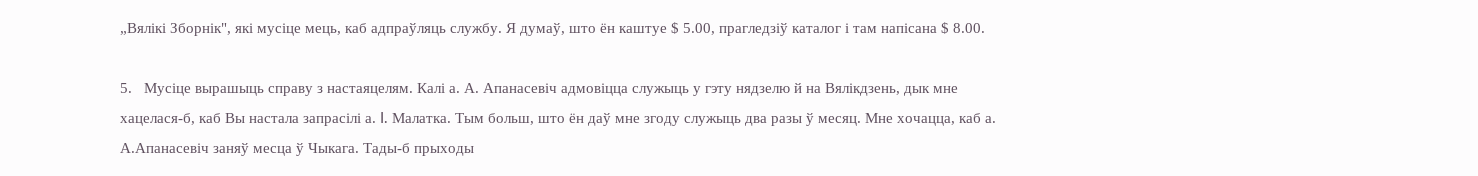„Вялікі Зборнік", які мусіце мець, каб адпраўляць службу. Я думаў, што ён каштуе $ 5.00, прагледзіў каталог і там напісана $ 8.00.

5.   Мусіце вырашыць справу з настаяцелям. Калі а. А. Апанасевіч адмовіцца служыць у гэту нядзелю й на Вялікдзень, дык мне хацелася-б, каб Вы настала запрасілі а. I. Малатка. Тым больш, што ён даў мне згоду служыць два разы ў месяц. Мне хочацца, каб а. А.Апанасевіч заняў месца ў Чыкага. Тады-б прыходы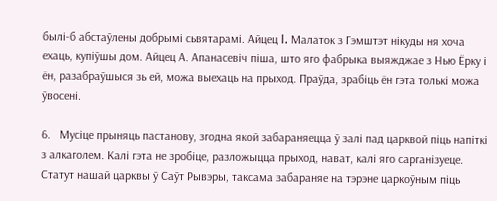былі-б абстаўлены добрымі сьвятарамі. Айцец I. Малаток з Гэмштэт нікуды ня хоча ехаць, купіўшы дом. Айцец А. Апанасевіч піша, што яго фабрыка выяжджае з Нью Ёрку і ён, разабраўшыся зь ей, можа выехаць на прыход. Праўда, зрабіць ён гэта толькі можа ўвосені.

6.   Мусіце прыняць пастанову, згодна якой забараняецца ў залі пад царквой піць напіткі з алкаголем. Калі гэта не зробіце, разложыцца прыход, нават, калі яго сарганізуеце. Статут нашай царквы ў Саўт Рывэры, таксама забараняе на тэрэне царкоўным піць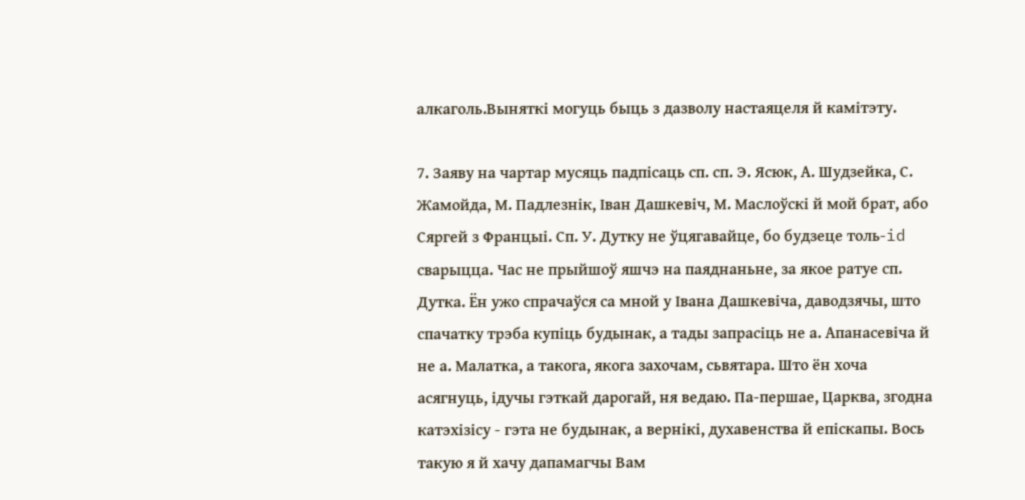алкаголь.Выняткі могуць быць з дазволу настаяцеля й камітэту.

7. Заяву на чартар мусяць падпісаць сп. сп. Э. Ясюк, А. Шудзейка, С. Жамойда, М. Падлезнік, Іван Дашкевіч, М. Маслоўскі й мой брат, або Сяргей з Францыі. Сп. У. Дутку не ўцягавайце, бо будзеце толь-id сварыцца. Час не прыйшоў яшчэ на паяднаньне, за якое ратуе сп. Дутка. Ён ужо спрачаўся са мной у Івана Дашкевіча, даводзячы, што спачатку трэба купіць будынак, а тады запрасіць не а. Апанасевіча й не а. Малатка, а такога, якога захочам, сьвятара. Што ён хоча асягнуць, ідучы гэткай дарогай, ня ведаю. Па-першае, Царква, згодна катэхізісу - гэта не будынак, а вернікі, духавенства й епіскапы. Вось такую я й хачу дапамагчы Вам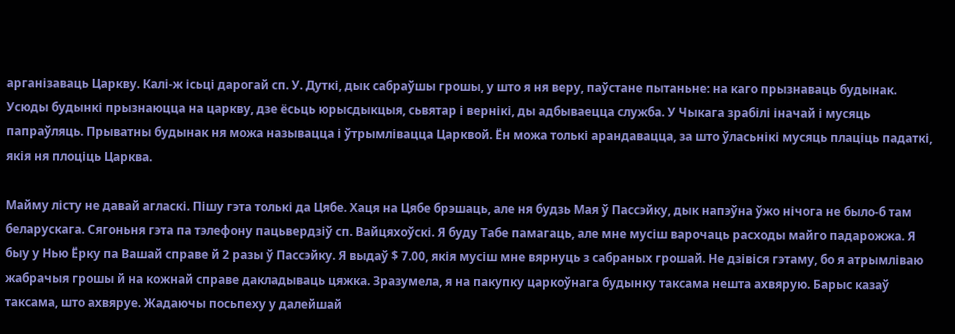арганізаваць Царкву. Калі-ж ісьці дарогай сп. У. Дуткі, дык сабраўшы грошы, у што я ня веру, паўстане пытаньне: на каго прызнаваць будынак. Усюды будынкі прызнаюцца на царкву, дзе ёсьць юрысдыкцыя, сьвятар і вернікі, ды адбываецца служба. У Чыкага зрабілі іначай і мусяць папраўляць. Прыватны будынак ня можа называцца і ўтрымлівацца Царквой. Ён можа толькі арандавацца, за што ўласьнікі мусяць плаціць падаткі, якія ня плоціць Царква.

Майму лісту не давай агласкі. Пішу гэта толькі да Цябе. Хаця на Цябе брэшаць, але ня будзь Мая ў Пассэйку, дык напэўна ўжо нічога не было-б там беларускага. Сягоньня гэта па тэлефону пацьвердзіў сп. Вайцяхоўскі. Я буду Табе памагаць, але мне мусіш варочаць расходы майго падарожжа. Я быу у Нью Ёрку па Вашай справе й 2 разы ў Пассэйку. Я выдаў $ 7.00, якія мусіш мне вярнуць з сабраных грошай. Не дзівіся гэтаму, бо я атрымліваю жабрачыя грошы й на кожнай справе дакладываць цяжка. Зразумела, я на пакупку царкоўнага будынку таксама нешта ахвярую. Барыс казаў таксама, што ахвяруе. Жадаючы посьпеху у далейшай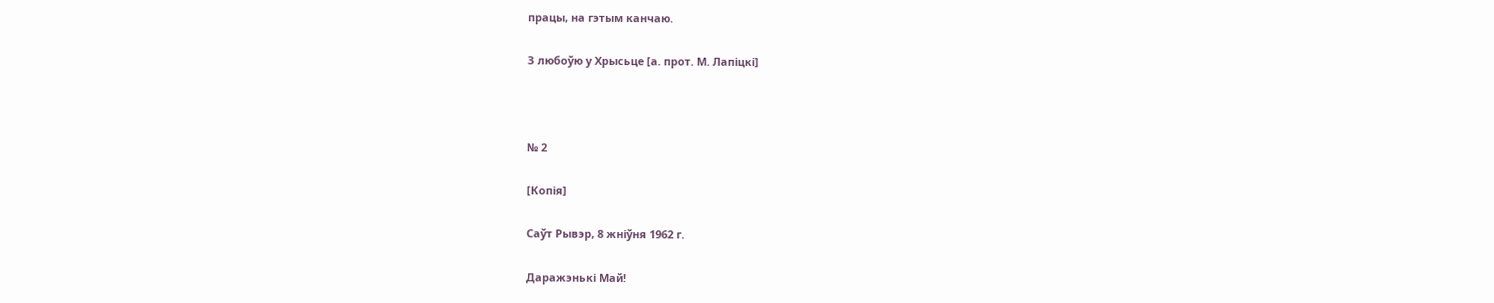працы, на гэтым канчаю.

З любоўю у Хрысьце [а. прот. М. Лапіцкі]



№ 2

[Копія]

Саўт Рывэр, 8 жніўня 1962 г.

Даражэнькі Май!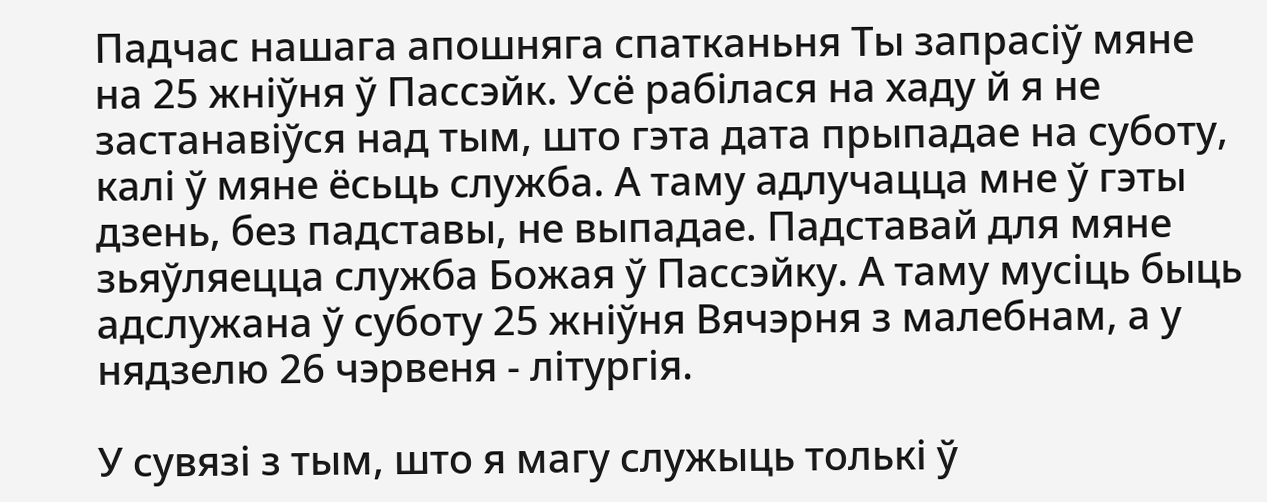Падчас нашага апошняга спатканьня Ты запрасіў мяне на 25 жніўня ў Пассэйк. Усё рабілася на хаду й я не застанавіўся над тым, што гэта дата прыпадае на суботу, калі ў мяне ёсьць служба. А таму адлучацца мне ў гэты дзень, без падставы, не выпадае. Падставай для мяне зьяўляецца служба Божая ў Пассэйку. А таму мусіць быць адслужана ў суботу 25 жніўня Вячэрня з малебнам, а у нядзелю 26 чэрвеня - літургія.

У сувязі з тым, што я магу служыць толькі ў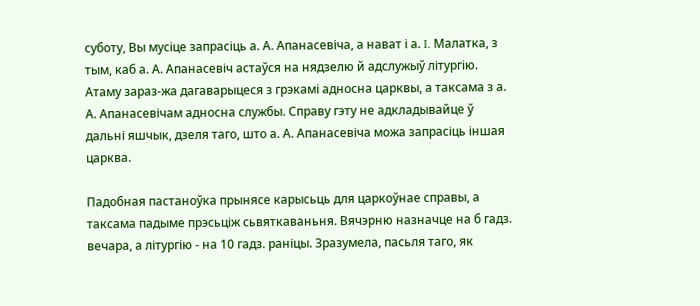суботу, Вы мусіце запрасіць а. А. Апанасевіча, а нават і а. I. Малатка, з тым, каб а. А. Апанасевіч астаўся на нядзелю й адслужыў літургію. Атаму зараз-жа дагаварыцеся з грэкамі адносна царквы, а таксама з а. А. Апанасевічам адносна службы. Справу гэту не адкладывайце ў дальні яшчык, дзеля таго, што а. А. Апанасевіча можа запрасіць іншая царква.

Падобная пастаноўка прынясе карысьць для царкоўнае справы, а таксама падыме прэсьціж сьвяткаваньня. Вячэрню назначце на б гадз. вечара, а літургію - на 10 гадз. раніцы. Зразумела, пасьля таго, як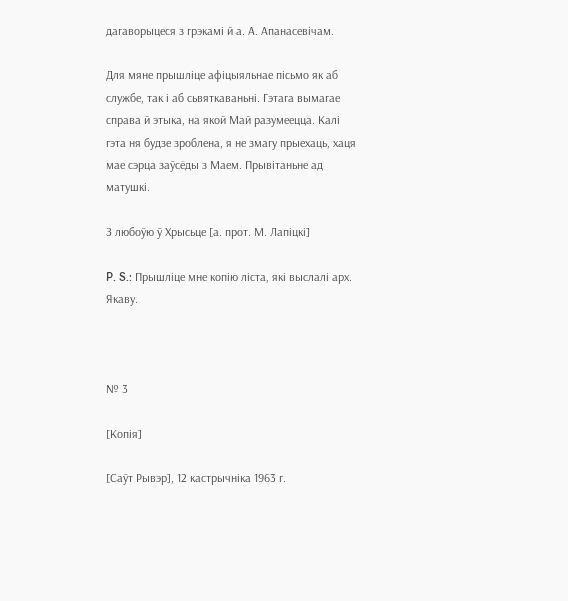дагаворыцеся з грэкамі й а. А. Апанасевічам.

Для мяне прышліце афіцыяльнае пісьмо як аб службе, так і аб сьвяткаваньні. Гэтага вымагае справа й этыка, на якой Май разумеецца. Калі гэта ня будзе зроблена, я не змагу прыехаць, хаця мае сэрца заўсёды з Маем. Прывітаньне ад матушкі.

З любоўю ў Хрысьце [а. прот. М. Лапіцкі]

P. S.: Прышліце мне копію ліста, які выслалі арх. Якаву.



№ 3

[Копія]

[Саўт Рывэр], 12 кастрычніка 1963 г.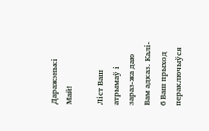Даражэнькі Май!

Ліст Ваш атрымаў і зараз-жа даю Вам адказ. Калі-б Ваш прыход пераключыўся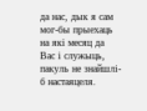да нас, дык я сам мог-бы прыехаць на які месяц да Вас і служыць, пакуль не знайшлі-б настаяцеля.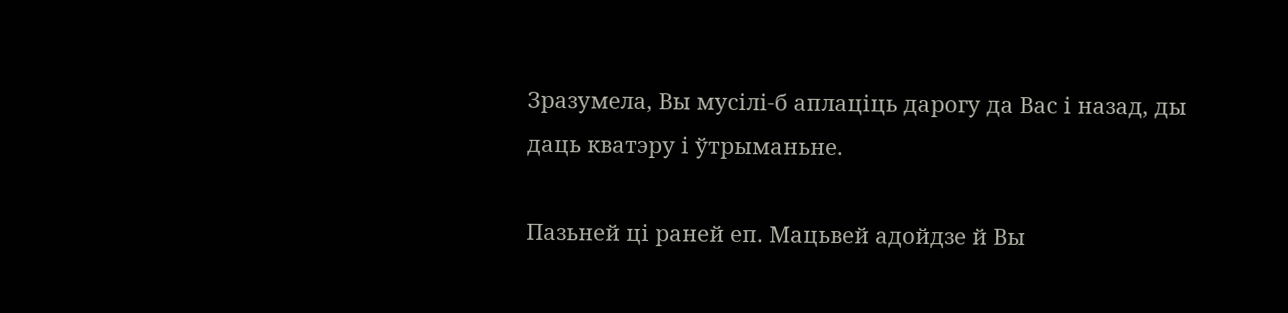Зразумела, Вы мусілі-б аплаціць дарогу да Вас і назад, ды даць кватэру і ўтрыманьне.

Пазьней ці раней еп. Мацьвей адойдзе й Вы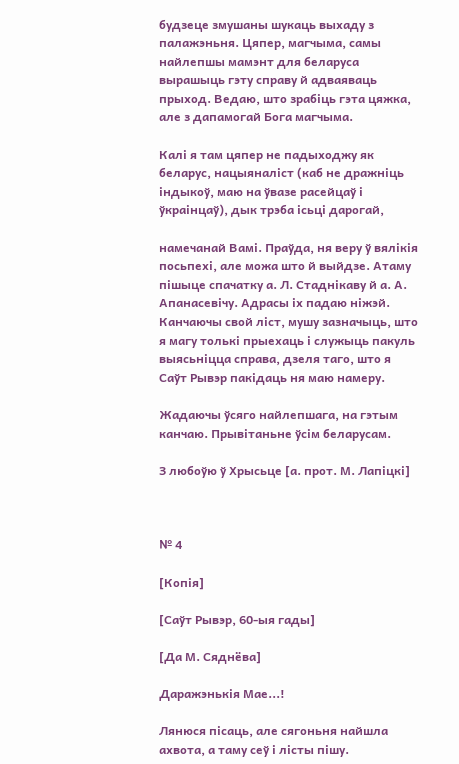будзеце змушаны шукаць выхаду з палажэньня. Цяпер, магчыма, самы найлепшы мамэнт для беларуса вырашыць гэту справу й адваяваць прыход. Ведаю, што зрабіць гэта цяжка, але з дапамогай Бога магчыма.

Калі я там цяпер не падыходжу як беларус, нацыяналіст (каб не дражніць індыкоў, маю на ўвазе расейцаў і ўкраінцаў), дык трэба ісьці дарогай,

намечанай Вамі. Праўда, ня веру ў вялікія посьпехі, але можа што й выйдзе. Атаму пішыце спачатку а. Л. Стаднікаву й а. А. Апанасевічу. Адрасы іх падаю ніжэй. Канчаючы свой ліст, мушу зазначыць, што я магу толькі прыехаць і служыць пакуль выясьніцца справа, дзеля таго, што я Саўт Рывэр пакідаць ня маю намеру.

Жадаючы ўсяго найлепшага, на гэтым канчаю. Прывітаньне ўсім беларусам.

З любоўю ў Хрысьце [а. прот. М. Лапіцкі]



№ 4

[Копія]

[Саўт Рывэр, 60-ыя гады]

[Да М. Сяднёва]

Даражэнькія Мае...!

Лянюся пісаць, але сягоньня найшла ахвота, а таму сеў і лісты пішу.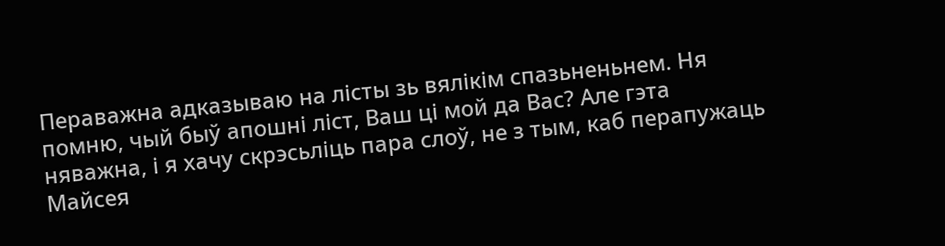Пераважна адказываю на лісты зь вялікім спазьненьнем. Ня помню, чый быў апошні ліст, Ваш ці мой да Вас? Але гэта няважна, і я хачу скрэсьліць пара слоў, не з тым, каб перапужаць Майсея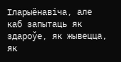Іларыёнавіча, але каб запытаць як здароўе, як жывецца, як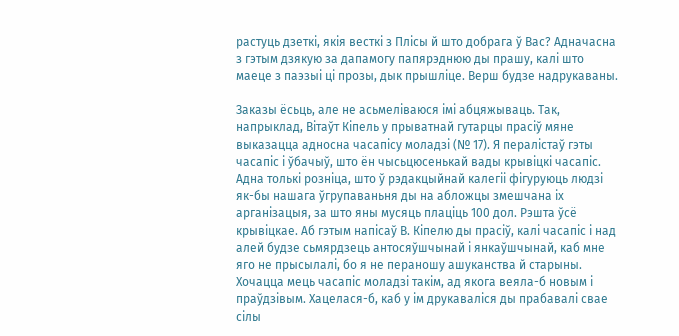растуць дзеткі, якія весткі з Плісы й што добрага ў Вас? Адначасна з гэтым дзякую за дапамогу папярэднюю ды прашу, калі што маеце з паэзыі ці прозы, дык прышліце. Верш будзе надрукаваны.

Заказы ёсьць, але не асьмеліваюся імі абцяжываць. Так, напрыклад, Вітаўт Кіпель у прыватнай гутарцы прасіў мяне выказацца адносна часапісу моладзі (№ 17). Я пералістаў гэты часапіс і ўбачыў, што ён чысьцюсенькай вады крывіцкі часапіс. Адна толькі розніца, што ў рэдакцыйнай калегіі фігуруюць людзі як-бы нашага ўгрупаваньня ды на абложцы змешчана іх арганізацыя, за што яны мусяць плаціць 100 дол. Рэшта ўсё крывіцкае. Аб гэтым напісаў В. Кіпелю ды прасіў, калі часапіс і над алей будзе сьмярдзець антосяўшчынай і янкаўшчынай, каб мне яго не прысылалі, бо я не пераношу ашуканства й старыны. Хочацца мець часапіс моладзі такім, ад якога веяла-б новым і праўдзівым. Хацелася-б, каб у ім друкаваліся ды прабавалі свае сілы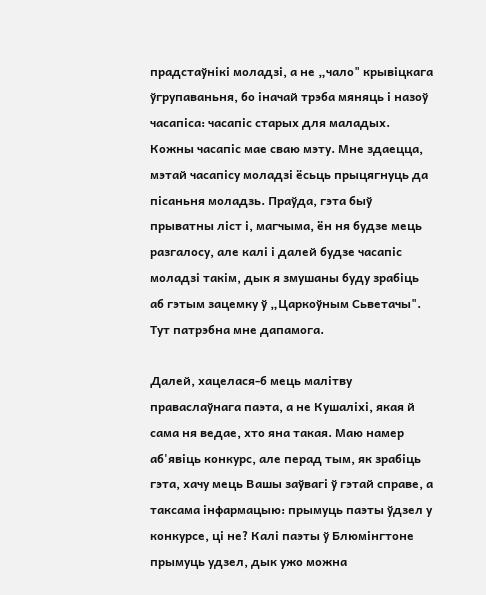прадстаўнікі моладзі, а не „чало" крывіцкага ўгрупаваньня, бо іначай трэба мяняць і назоў часапіса: часапіс старых для маладых. Кожны часапіс мае сваю мэту. Мне здаецца, мэтай часапісу моладзі ёсьць прыцягнуць да пісаньня моладзь. Праўда, гэта быў прыватны ліст і, магчыма, ён ня будзе мець разгалосу, але калі і далей будзе часапіс моладзі такім, дык я змушаны буду зрабіць аб гэтым зацемку ў „Царкоўным Сьветачы". Тут патрэбна мне дапамога.

Далей, хацелася-б мець малітву праваслаўнага паэта, а не Кушаліхі, якая й сама ня ведае, хто яна такая. Маю намер аб'явіць конкурс, але перад тым, як зрабіць гэта, хачу мець Вашы заўвагі ў гэтай справе, а таксама інфармацыю: прымуць паэты ўдзел у конкурсе, ці не? Калі паэты ў Блюмінгтоне прымуць удзел, дык ужо можна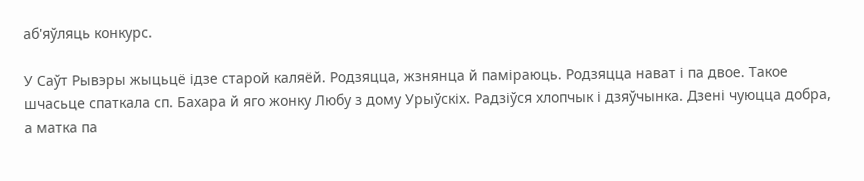аб'яўляць конкурс.

У Саўт Рывэры жыцьцё ідзе старой каляёй. Родзяцца, жзнянца й паміраюць. Родзяцца нават і па двое. Такое шчасьце спаткала сп. Бахара й яго жонку Любу з дому Урыўскіх. Радзіўся хлопчык і дзяўчынка. Дзені чуюцца добра, а матка па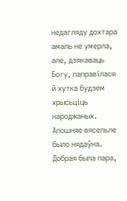недагляду дохтара амаль не умерла, але, дзякаваць Богу, паправілася й хутка будзем хрысьціць народжаных. Апошняе вясельле было нядаўна. Добрая была пара,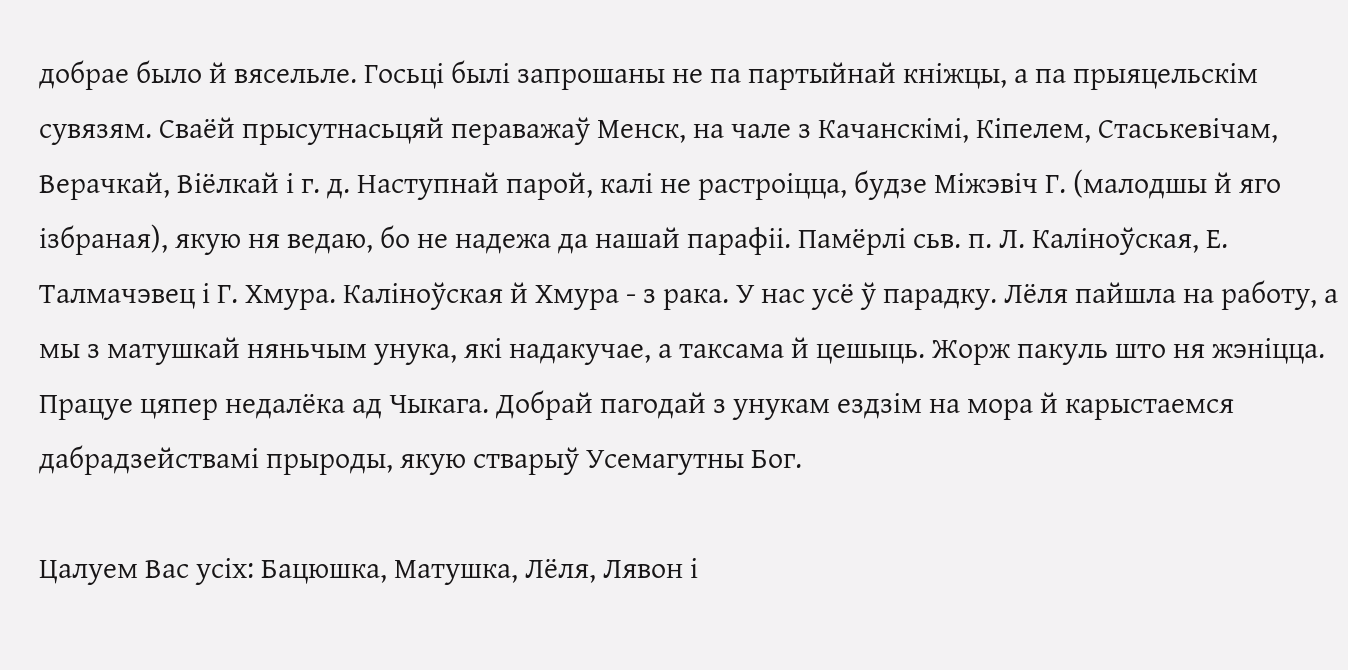добрае было й вясельле. Госьці былі запрошаны не па партыйнай кніжцы, а па прыяцельскім сувязям. Сваёй прысутнасьцяй пераважаў Менск, на чале з Качанскімі, Кіпелем, Стаськевічам, Верачкай, Віёлкай і г. д. Наступнай парой, калі не растроіцца, будзе Міжэвіч Г. (малодшы й яго ізбраная), якую ня ведаю, бо не надежа да нашай парафіі. Памёрлі сьв. п. Л. Каліноўская, Е. Талмачэвец і Г. Хмура. Каліноўская й Хмура - з рака. У нас усё ў парадку. Лёля пайшла на работу, а мы з матушкай няньчым унука, які надакучае, а таксама й цешыць. Жорж пакуль што ня жэніцца. Працуе цяпер недалёка ад Чыкага. Добрай пагодай з унукам ездзім на мора й карыстаемся дабрадзействамі прыроды, якую стварыў Усемагутны Бог.

Цалуем Вас усіх: Бацюшка, Матушка, Лёля, Лявон і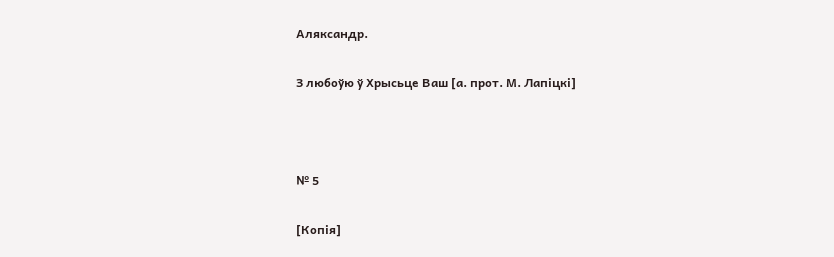Аляксандр.

З любоўю ў Хрысьце Ваш [а. прот. М. Лапіцкі]



№ 5

[Копія]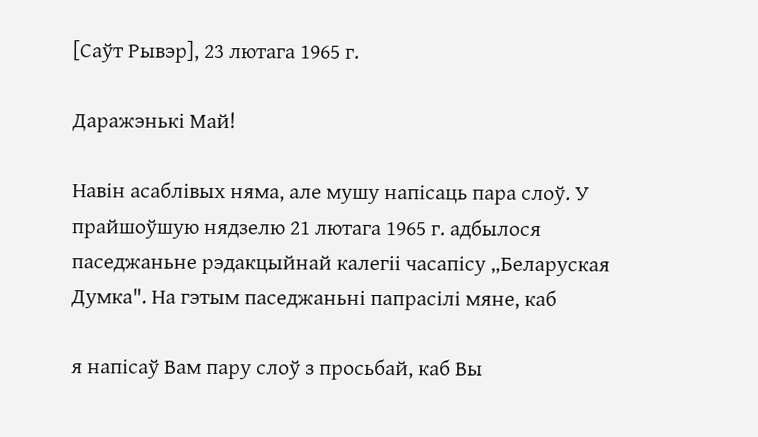[Саўт Рывэр], 23 лютага 1965 г.

Даражэнькі Май!

Навін асаблівых няма, але мушу напісаць пара слоў. У прайшоўшую нядзелю 21 лютага 1965 г. адбылося паседжаньне рэдакцыйнай калегіі часапісу „Беларуская Думка". На гэтым паседжаньні папрасілі мяне, каб

я напісаў Вам пару слоў з просьбай, каб Вы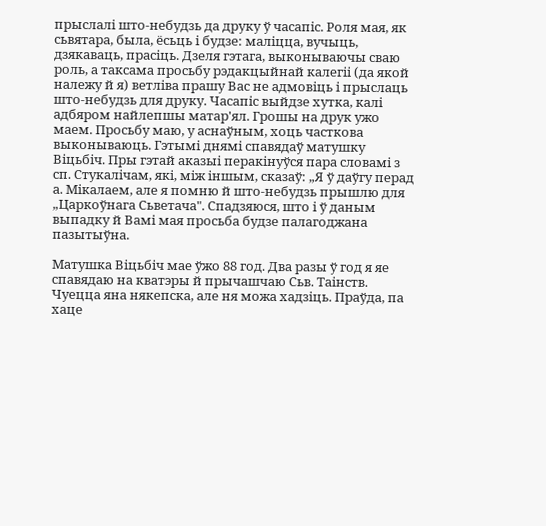прыслалі што-небудзь да друку ў часапіс. Роля мая, як сьвятара, была, ёсьць і будзе: маліцца, вучыць, дзякаваць, прасіць. Дзеля гэтага, выконываючы сваю роль, а таксама просьбу рэдакцыйнай калегіі (да якой належу й я) ветліва прашу Вас не адмовіць і прыслаць што-небудзь для друку. Часапіс выйдзе хутка, калі адбяром найлепшы матар'ял. Грошы на друк ужо маем. Просьбу маю, у аснаўным, хоць часткова выконываюць. Гэтымі днямі спавядаў матушку Віцьбіч. Пры гэтай аказыі перакінуўся пара словамі з сп. Стукалічам, які, між іншым, сказаў: „Я ў даўгу перад а. Мікалаем, але я помню й што-небудзь прышлю для „Царкоўнага Сьветача". Спадзяюся, што і ў даным выпадку й Вамі мая просьба будзе палагоджана пазытыўна.

Матушка Віцьбіч мае ўжо 88 год. Два разы ў год я яе спавядаю на кватэры й прычашчаю Сьв. Таінств. Чуецца яна някепска, але ня можа хадзіць. Праўда, па хаце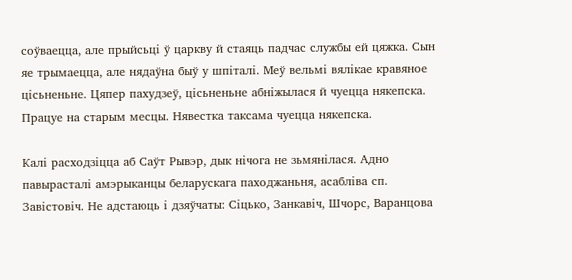соўваецца, але прыйсьці ў царкву й стаяць падчас службы ей цяжка. Сын яе трымаецца, але нядаўна быў у шпіталі. Меў вельмі вялікае кравяное цісьненьне. Цяпер пахудзеў, цісьненьне абніжылася й чуецца някепска. Працуе на старым месцы. Нявестка таксама чуецца някепска.

Калі расходзіцца аб Саўт Рывэр, дык нічога не зьмянілася. Адно павырасталі амэрыканцы беларускага паходжаньня, асабліва сп. Завістовіч. Не адстаюць і дзяўчаты: Сіцько, Занкавіч, Шчорс, Варанцова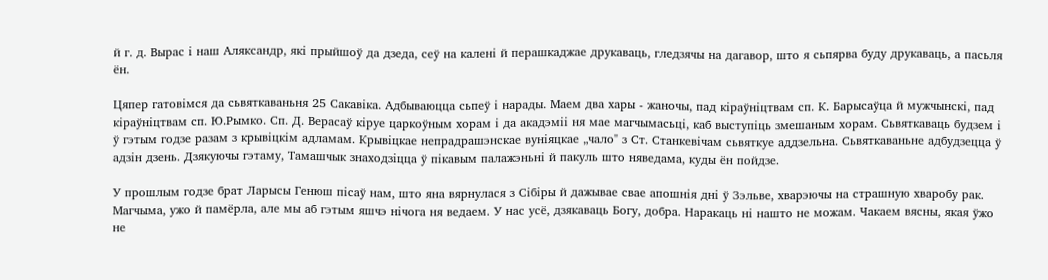й г. д. Вырас і наш Аляксандр, які прыйшоў да дзеда, сеў на калені й перашкаджае друкаваць, гледзячы на дагавор, што я сьпярва буду друкаваць, а пасьля ён.

Цяпер гатовімся да сьвяткаваньня 25 Сакавіка. Адбываюцца сьпеў і нарады. Маем два хары - жаночы, пад кіраўніцтвам сп. К. Барысаўца й мужчынскі, пад кіраўніцтвам сп. Ю.Рымко. Сп. Д. Верасаў кіруе царкоўным хорам і да акадэміі ня мае магчымасьці, каб выступіць змешаным хорам. Сьвяткаваць будзем і ў гэтым годзе разам з крывіцкім адламам. Крывіцкае непрадрашэнскае вуніяцкае „чало" з Ст. Станкевічам сьвяткуе аддзельна. Сьвяткаваньне адбудзецца ў адзін дзень. Дзякуючы гэтаму, Тамашчык знаходзіцца ў пікавым палажэньні й пакуль што няведама, куды ён пойдзе.

У прошлым годзе брат Ларысы Генюш пісаў нам, што яна вярнулася з Сібіры й дажывае свае апошнія дні ў Зэльве, хварэючы на страшную хваробу рак. Магчыма, ужо й памёрла, але мы аб гэтым яшчэ нічога ня ведаем. У нас усё, дзякаваць Богу, добра. Наракаць ні нашто не можам. Чакаем вясны, якая ўжо не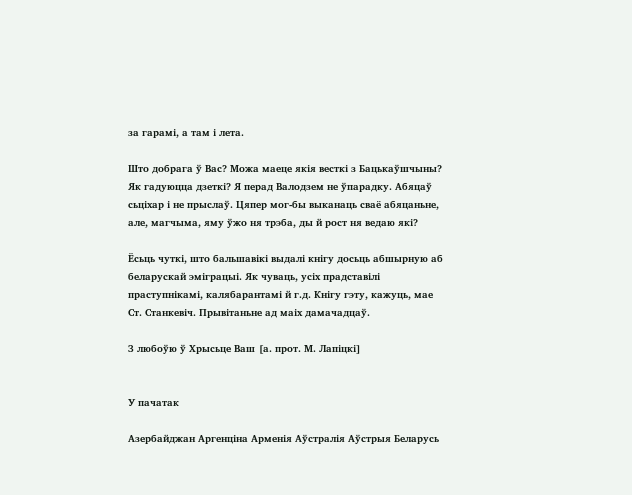за гарамі, а там і лета.

Што добрага ў Вас? Можа маеце якія весткі з Бацькаўшчыны? Як гадуюцца дзеткі? Я перад Валодзем не ўпарадку. Абяцаў сьціхар і не прыслаў. Цяпер мог-бы выканаць сваё абяцаньне, але, магчыма, яму ўжо ня трэба, ды й рост ня ведаю які?

Ёсьць чуткі, што бальшавікі выдалі кнігу досьць абшырную аб беларускай эміграцыі. Як чуваць, усіх прадставілі праступнікамі, калябарантамі й г.д. Кнігу гэту, кажуць, мае Ст. Станкевіч. Прывітаньне ад маіх дамачадцаў.

З любоўю ў Хрысьце Ваш [а. прот. М. Лапіцкі]


У пачатак

Азербайджан Аргенціна Арменія Аўстралія Аўстрыя Беларусь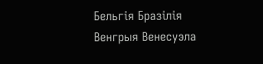Бельгія Бразілія Венгрыя Венесуэла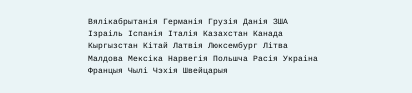Вялікабрытанія Германія Грузія Данія ЗША Ізраіль Іспанія Італія Казахстан Канада Кыргызстан Кітай Латвія Люксембург Літва Малдова Мексіка Нарвегія Польшча Расія Украіна Францыя Чылі Чэхія Швейцарыя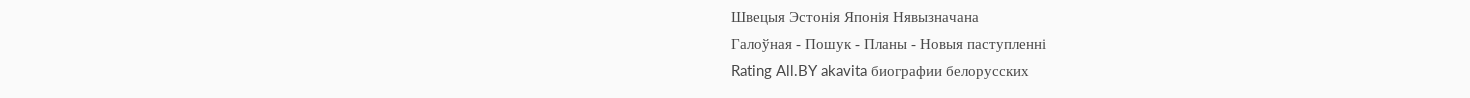Швецыя Эстонія Японія Нявызначана
Галоўная - Пошук - Планы - Новыя паступленні
Rating All.BY akavita биографии белорусских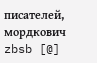писателей, мордкович zbsb [@]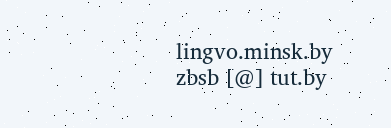lingvo.minsk.by
zbsb [@] tut.by